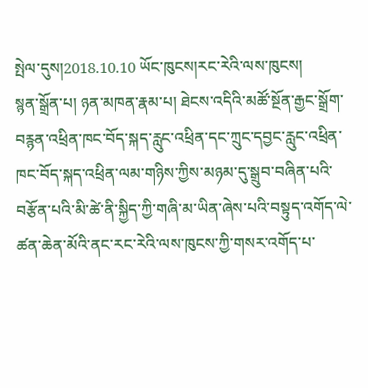སྤེལ་དུས།2018.10.10 ཡོང་ཁུངས།རང་རེའི་ལས་ཁུངས།
སྙན་སྒྲོན་པ། ཉན་མཁན་རྣམ་པ། ཐེངས་འདིའི་མཚོ་སྔོན་རྒྱང་སྒྲོག་བརྙན་འཕྲིན་ཁང་བོད་སྐད་རླུང་འཕྲིན་དང་ཀྲུང་དབྱང་རླུང་འཕྲིན་ཁང་བོད་སྐད་འཕྲིན་ལམ་གཉིས་ཀྱིས་མཉམ་དུ་སྒྲུབ་བཞིན་པའི་བརྩོན་པའི་མི་ཚེ་ནི་སྐྱིད་ཀྱི་གཞི་མ་ཡིན་ཞེས་པའི་བསྟུད་འགོད་ལེ་ཚན་ཆེན་མོའི་ནང་རང་རེའི་ལས་ཁུངས་ཀྱི་གསར་འགོད་པ་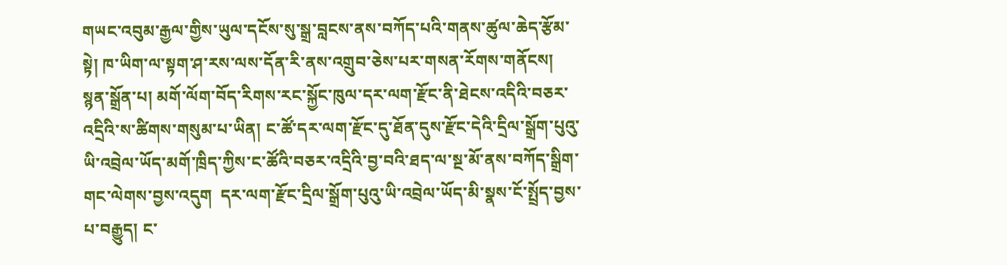གཡང་འབུམ་རྒྱལ་གྱིས་ཡུལ་དངོས་སུ་སྒྲ་བླངས་ནས་བཀོད་པའི་གནས་ཚུལ་ཆེད་རྩོམ་སྟེ། ཁ་ཡིག་ལ་སྟག་ཤ་རས་ལས་དོན་རི་ནས་འགྲུབ་ཅེས་པར་གསན་རོགས་གནོངས།
སྙན་སྒྲོན་པ། མགོ་ལོག་བོད་རིགས་རང་སྐྱོང་ཁུལ་དར་ལག་རྫོང་ནི་ཐེངས་འདིའི་བཅར་འདྲིའི་ས་ཚིགས་གསུམ་པ་ཡིན། ང་ཚོ་དར་ལག་རྫོང་དུ་ཐོན་དུས་རྫོང་དེའི་དྲིལ་སྒྲོག་པུའུ་ཡི་འབྲེལ་ཡོད་མགོ་ཁྲིད་ཀྱིས་ང་ཚོའི་བཅར་འདྲིའི་བྱ་བའི་ཐད་ལ་སྔ་མོ་ནས་བཀོད་སྒྲིག་གང་ལེགས་བྱས་འདུག  དར་ལག་རྫོང་དྲིལ་སྒྲོག་པུའུ་ཡི་འབྲེལ་ཡོད་མི་སྣས་ངོ་སྤྲོད་བྱས་པ་བརྒྱུད། ང་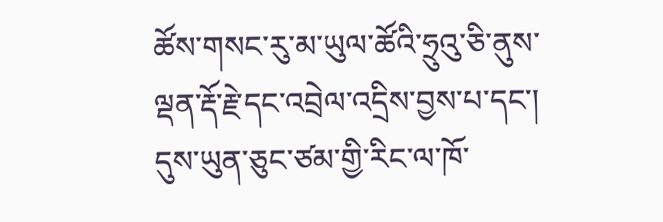ཚོས་གསང་རུ་མ་ཡུལ་ཚོའི་ཧྲུའུ་ཅི་ནུས་ལྡན་རྡོ་རྗེ་དང་འབྲེལ་འདྲིས་བྱས་པ་དང་། དུས་ཡུན་ཅུང་ཙམ་གྱི་རིང་ལ་ཁོ་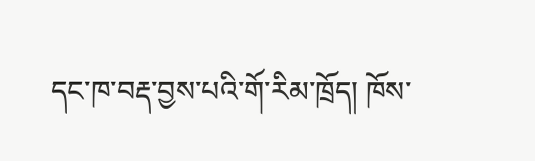དང་ཁ་བརྡ་བྱས་པའི་གོ་རིམ་ཁྲོད། ཁོས་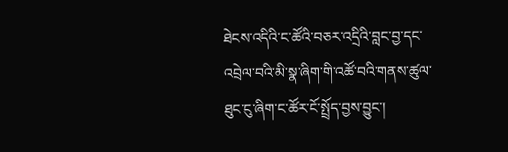ཐེངས་འདིའི་ང་ཚོའི་བཅར་འདྲིའི་བླང་བྱ་དང་འབྲེལ་བའི་མི་སྣ་ཞིག་གི་འཚོ་བའི་གནས་ཚུལ་ཐུང་ངུ་ཞིག་ང་ཚོར་ངོ་སྤྲོད་བྱས་བྱུང་།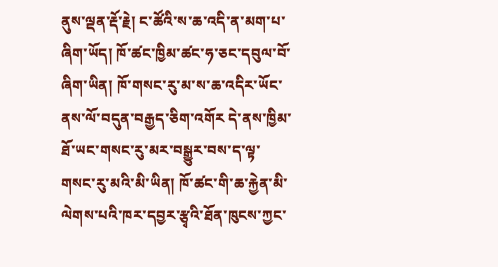ནུས་ལྡན་རྡོ་རྗེ། ང་ཚོའི་ས་ཆ་འདི་ན་མག་པ་ཞིག་ཡོད། ཁོ་ཚང་ཁྱིམ་ཚང་ཧ་ཅང་དབུལ་བོ་ཞིག་ཡིན། ཁོ་གསང་རུ་མ་ས་ཆ་འདིར་ཡོང་ནས་ལོ་བདུན་བརྒྱད་ཅིག་འགོར དེ་ནས་ཁྱིམ་ཐོ་ཡང་གསང་རུ་མར་བསྒྱུར་བས་ད་ལྟ་གསང་རུ་མའི་མི་ཡིན། ཁོ་ཚང་གི་ཆ་རྐྱེན་མི་ལེགས་པའི་ཁར་དབྱར་རྩྭའི་ཐོན་ཁུངས་ཀྱང་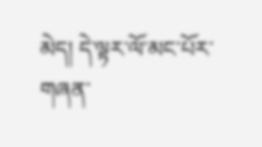མེད། དེ་ལྟར་ལོ་མང་པོར་གཞན་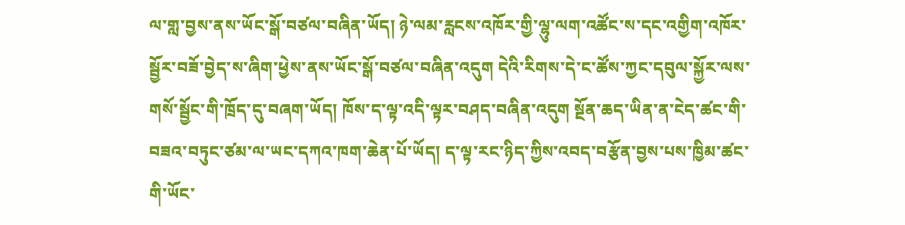ལ་གླ་བྱས་ནས་ཡོང་སྒོ་བཙལ་བཞིན་ཡོད། ཉེ་ལམ་རླངས་འཁོར་གྱི་ལྷུ་ལག་འཚོང་ས་དང་འགྱིག་འཁོར་སྦྱོར་བཟོ་བྱེད་ས་ཞིག་ཕྱེས་ནས་ཡོང་སྒོ་བཙལ་བཞིན་འདུག དེའི་རིགས་དེ་ང་ཚོས་ཀྱང་དབུལ་སྐྱོར་ལས་གསོ་སྦྱོང་གི་ཁྲོད་དུ་བཞག་ཡོད། ཁོས་ད་ལྟ་འདི་ལྟར་བཤད་བཞིན་འདུག སྔོན་ཆད་ཡིན་ན་ངེད་ཚང་གི་བཟའ་བཏུང་ཙམ་ལ་ཡང་དཀའ་ཁག་ཆེན་པོ་ཡོད། ད་ལྟ་རང་ཉིད་ཀྱིས་འབད་བརྩོན་བྱས་པས་ཁྱིམ་ཚང་གི་ཡོང་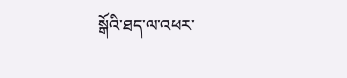སྒོའི་ཐད་ལ་འཕར་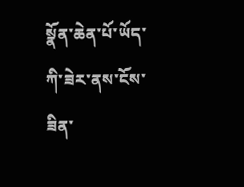སྣོན་ཆེན་པོ་ཡོད་ཀི་ཟེར་ནས་ངོས་ཟིན་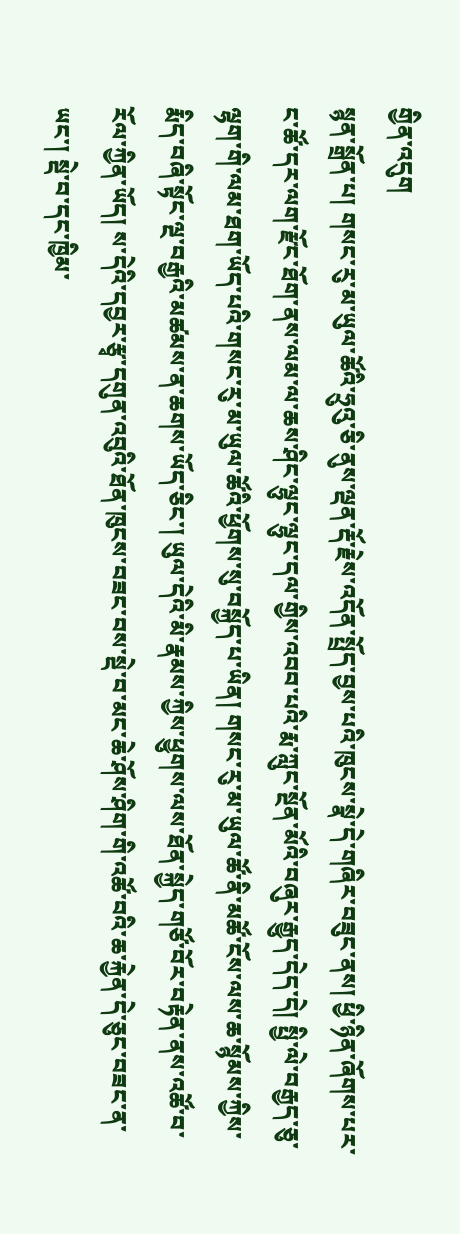གྱིན་འདུག
སྙན་སྒྲོན་པ། གསང་རུ་མ་ཡུལ་ཚོའི་ཧྲུའུ་ཅི་ནུས་ལྡན་རྡོ་རྗེས་འདོན་སྤྲོད་བྱས་པའི་ཁུངས་སྣེ་དེ་གཞིར་བཟུང་ནས། ཕྱི་ཉིན་ཞོགས་པར་ང་ཚོ་དར་ལག་རྫོང་ཐོག་ནས་ལམ་ལ་ཆས་ཤིང་ལྷུང་ལྷུང་དལ་གྱིས་འབབ་པའི་རྨ་ཀླུང་སྔོན་མོའི་བཞུར་རྒྱུད་དེད་དེ། སྤྱི་ལེ་བརྒྱད་ཅུ་ལྷག་གི་ལམ་ཐག་ཡོད་པའི་གསང་རུ་མ་ཡུལ་ཚོའི་ཕྱོགས་སུ་བསྐྱོད་པ་ཡིན། གསང་རུ་མ་ཡུལ་ཚོ་ནི་མཚོ་ངོས་ལས་ཆ་སྙོམས་ཀྱིས་རྨིད་བཞི་སྟོང་ལྔ་བརྒྱའི་མཚམས་ན་ཆགས་ཡོད་ཅིང་། ཡུལ་དེའི་མི་རྣམས་ཀྱིས་ཕྱུགས་ལས་ཐོན་སྐྱེད་གཙོ་བོར་བརྟེན་ནས་འཚོ་བ་རོལ་ཀྱིན་ཡོད། ས་དེའི་དབྱར་རྩྭ་དགུན་འབུའི་ཐོན་ཁུངས་བཟང་བས་སྡེ་བ་མང་ཆེ་ཤོས་ཤིག་གི་འཚོ་བའི་ཆ་རྐྱེན་དེ་ཅུང་བཟང་ན་ཡང་། སྡེ་བ་དང་ཁྱིམ་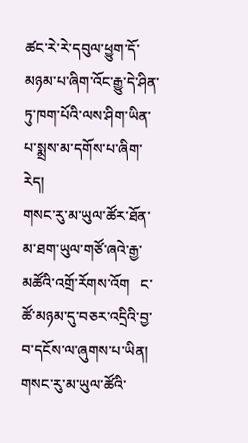ཚང་རེ་རེ་དབུལ་ཕྱུག་དོ་མཉམ་པ་ཞིག་འོང་རྒྱུ་དེ་ཤིན་ཏུ་ཁག་པོའི་ལས་ཤིག་ཡིན་པ་སྨྲས་མ་དགོས་པ་ཞིག་རེད།
གསང་རུ་མ་ཡུལ་ཚོར་ཐོན་མ་ཐག་ཡུལ་གཙོ་ཞའེ་རྒྱ་མཚོའི་འགྲོ་རོགས་འོག   ང་ཚོ་མཉམ་དུ་བཅར་འདྲིའི་བྱ་བ་དངོས་ལ་ཞུགས་པ་ཡིན། གསང་རུ་མ་ཡུལ་ཚོའི་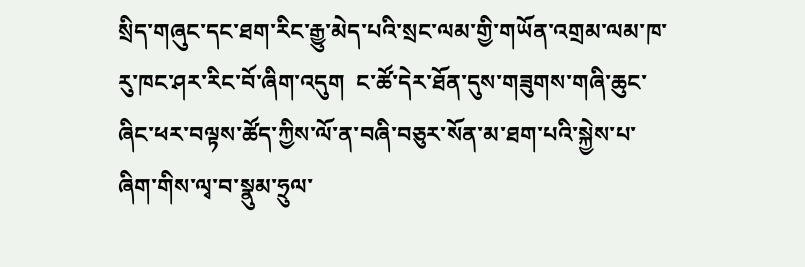སྲིད་གཞུང་དང་ཐག་རིང་རྒྱུ་མེད་པའི་སྲང་ལམ་གྱི་གཡོན་འགྲམ་ལམ་ཁ་རུ་ཁང་ཤར་རིང་བོ་ཞིག་འདུག  ང་ཚོ་དེར་ཐོན་དུས་གཟུགས་གཞི་ཆུང་ཞིང་ཕར་བལྟས་ཚོད་ཀྱིས་ལོ་ན་བཞི་བཅུར་སོན་མ་ཐག་པའི་སྐྱེས་པ་ཞིག་གིས་ལྭ་བ་སྣུམ་ཧྲུལ་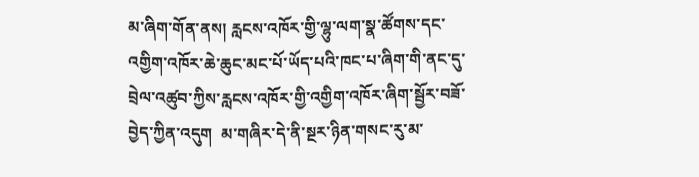མ་ཞིག་གོན་ནས། རླངས་འཁོར་གྱི་ལྷུ་ལག་སྣ་ཚོགས་དང་འགྱིག་འཁོར་ཆེ་ཆུང་མང་པོ་ཡོད་པའི་ཁང་པ་ཞིག་གི་ནང་དུ་བྲེལ་འཚུབ་ཀྱིས་རླངས་འཁོར་གྱི་འགྱིག་འཁོར་ཞིག་སྦྱོར་བཟོ་བྱེད་ཀྱིན་འདུག  མ་གཞིར་དེ་ནི་སྔར་ཉིན་གསང་རུ་མ་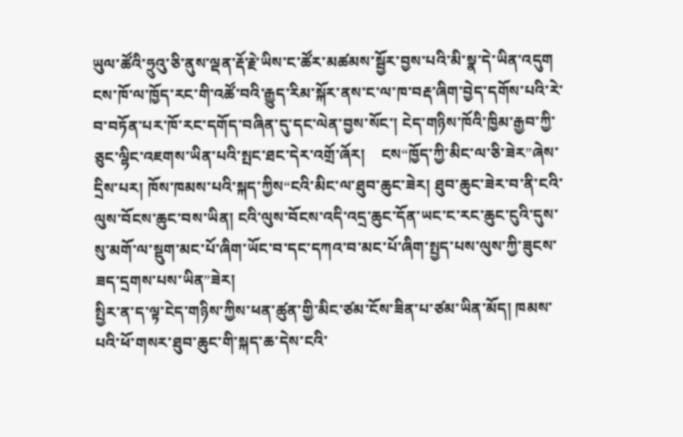ཡུལ་ཚོའི་ཧྲུའུ་ཅི་ནུས་ལྡན་རྡོ་རྗེ་ཡིས་ང་ཚོར་མཚམས་སྦྱོར་བྱས་པའི་མི་སྣ་དེ་ཡིན་འདུག ངས་ཁོ་ལ་ཁྱོད་རང་གི་འཚོ་བའི་རྒྱུད་རིམ་སྐོར་ནས་ང་ལ་ཁ་བརྡ་ཞིག་བྱེད་དགོས་པའི་རེ་བ་བཏོན་པར་ཁོ་རང་དགོད་བཞིན་དུ་དང་ལེན་བྱས་སོང་། ངེད་གཉིས་ཁོའི་ཁྱིམ་རྒྱབ་ཀྱི་ཅུང་ལྷིང་འཇགས་ཡིན་པའི་སྤང་ཐང་དེར་འགྲོ་ཞོར།    ངས“ཁྱོད་ཀྱི་མིང་ལ་ཅི་ཟེར”ཞེས་དྲིས་པར། ཁོས་ཁམས་པའི་སྐད་ཀྱིས“ངའི་མིང་ལ་ཐུབ་ཆུང་ཟེར། ཐུབ་ཆུང་ཟེར་བ་ནི་ངའི་ལུས་བོངས་ཆུང་བས་ཡིན། ངའི་ལུས་བོངས་འདི་འདྲ་ཆུང་དོན་ཡང་ང་རང་ཆུང་ངུའི་དུས་སུ་མགོ་ལ་སྡུག་མང་པོ་ཞིག་ཡོང་བ་དང་དཀའ་བ་མང་པོ་ཞིག་སྤྱད་པས་ལུས་ཀྱི་ཟུངས་ཟད་དྲགས་པས་ཡིན”ཟེར།
སྤྱིར་ན་ད་ལྟ་ངེད་གཉིས་ཀྱིས་ཕན་ཚུན་གྱི་མིང་ཙམ་ངོས་ཟིན་པ་ཙམ་ཡིན་མོད། ཁམས་པའི་ཕོ་གསར་ཐུབ་ཆུང་གི་སྐད་ཆ་དེས་ངའི་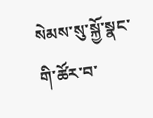སེམས་སུ་སྐྱོ་སྣང་གི་ཚོར་བ་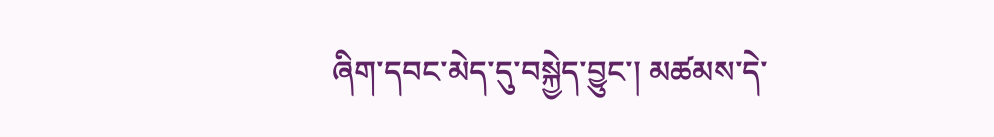ཞིག་དབང་མེད་དུ་བསྐྱེད་བྱུང་། མཚམས་དེ་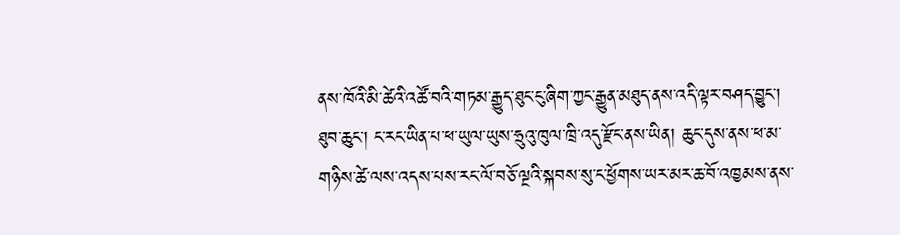ནས་ཁོའི་མི་ཚེའི་འཚོ་བའི་གཏམ་རྒྱུད་ཐུང་ངུ་ཞིག་ཀྱང་རྒྱུན་མཐུད་ནས་འདི་ལྟར་བཤད་བྱུང་།
ཐུབ་ཆུང་། ང་རང་ཡིན་པ་ཕ་ཡུལ་ཡུས་ཧྲུའུ་ཁུལ་ཁྲི་འདུ་རྫོང་ནས་ཡིན། ཆུང་དུས་ནས་ཕ་མ་གཉིས་ཚེ་ལས་འདས་པས་རང་ལོ་བཅོ་ལྔའི་སྐབས་སུ་ང་ཕྱོགས་ཡར་མར་ཆ་བོ་འཁྱམས་ནས་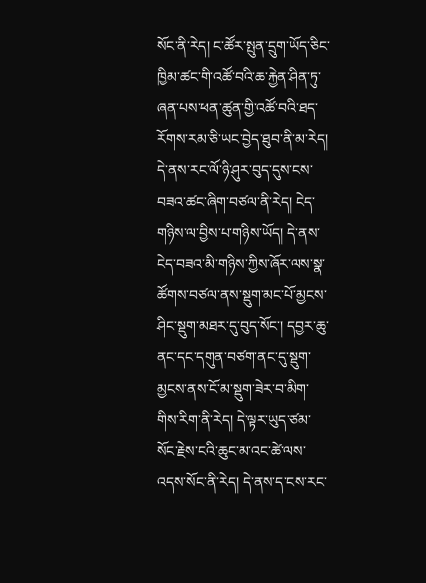སོང་ནི་རེད། ང་ཚོར་སྤུན་དྲུག་ཡོད་ཅིང་ཁྱིམ་ཚང་གི་འཚོ་བའི་ཆ་རྐྱེན་ཤིན་ཏུ་ཞན་པས་ཕན་ཚུན་གྱི་འཚོ་བའི་ཐད་རོགས་རམ་ཅི་ཡང་བྱེད་ཐུབ་ནི་མ་རེད། དེ་ནས་རང་ལོ་ཉི་ཤུར་བུད་དུས་ངས་བཟའ་ཚང་ཞིག་བཙལ་ནི་རེད། ངེད་གཉིས་ལ་བྱིས་པ་གཉིས་ཡོད། དེ་ནས་ངེད་བཟའ་མི་གཉིས་ཀྱིས་ཞོར་ལས་སྣ་ཚོགས་བཙལ་ནས་སྡུག་མང་པོ་མྱངས་ཤིང་སྡུག་མཐར་དུ་བུད་སོང་། དབྱར་ཆུ་ནང་དང་དགུན་བཙག་ནང་དུ་སྡུག་མྱངས་ནས་ངོ་མ་སྡུག་ཟེར་བ་མིག་གིས་རིག་ནི་རེད། དེ་ལྟར་ཡུད་ཙམ་སོང་རྗེས་ངའི་ཆུང་མ་འང་ཚེ་ལས་འདས་སོང་ནི་རེད། དེ་ནས་ད་ངས་རང་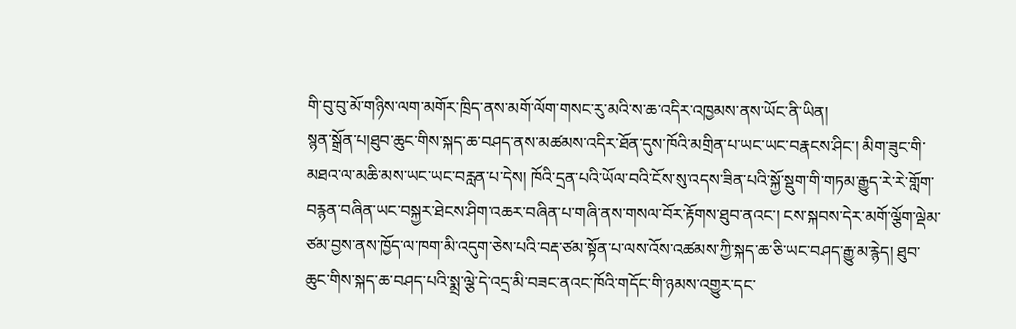གི་བུ་བུ་མོ་གཉིས་ལག་མགོར་ཁྲིད་ནས་མགོ་ལོག་གསང་རུ་མའི་ས་ཆ་འདིར་འཁྱམས་ནས་ཡོང་ནི་ཡིན།
སྙན་སྒྲོན་པ།ཐུབ་ཆུང་གིས་སྐད་ཆ་བཤད་ནས་མཚམས་འདིར་ཐོན་དུས་ཁོའི་མགྲིན་པ་ཡང་ཡང་བརྣངས་ཤིང་། མིག་ཟུང་གི་མཐའ་ལ་མཆི་མས་ཡང་ཡང་བརླན་པ་དེས། ཁོའི་དྲན་པའི་ཡོལ་བའི་ངོས་སུ་འདས་ཟིན་པའི་སྐྱོ་སྡུག་གི་གཏམ་རྒྱུད་རེ་རེ་གློག་བརྙན་བཞིན་ཡང་བསྐྱར་ཐེངས་ཤིག་འཆར་བཞིན་པ་གཞི་ནས་གསལ་བོར་རྟོགས་ཐུབ་ནའང་། ངས་སྐབས་དེར་མགོ་ལྕོག་ལྡེམ་ཙམ་བྱས་ནས་ཁྱོད་ལ་ཁག་མི་འདུག་ཅེས་པའི་བརྡ་ཙམ་སྟོན་པ་ལས་འོས་འཚམས་ཀྱི་སྐད་ཆ་ཅི་ཡང་བཤད་རྒྱུ་མ་རྙེད། ཐུབ་ཆུང་གིས་སྐད་ཆ་བཤད་པའི་སྨྲ་ལྕེ་དེ་འདྲ་མི་བཟང་ནའང་ཁོའི་གདོང་གི་ཉམས་འགྱུར་དང་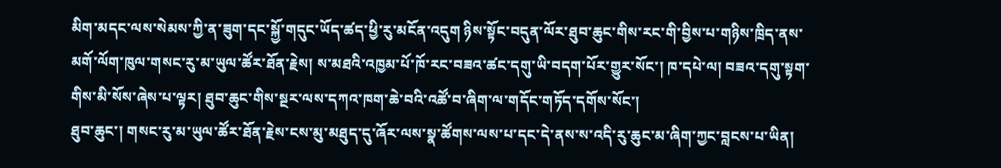མིག་མདང་ལས་སེམས་ཀྱི་ན་ཟུག་དང་སྐྱོ་གདུང་ཡོད་ཚད་ཕྱི་རུ་མངོན་འདུག ཉིས་སྟོང་བདུན་ལོར་ཐུབ་ཆུང་གིས་རང་གི་བྱིས་པ་གཉིས་ཁྲིད་ནས་མགོ་ལོག་ཁུལ་གསང་རུ་མ་ཡུལ་ཚོར་ཐོན་རྗེས། ས་མཐའི་འཁྱམ་པོ་ཁོ་རང་བཟའ་ཚང་དགུ་ཡི་བདག་པོར་གྱུར་སོང་། ཁ་དཔེ་ལ། བཟའ་དགུ་སྟག་གིས་མི་སོས་ཞེས་པ་ལྟར། ཐུབ་ཆུང་གིས་སྔར་ལས་དཀའ་ཁག་ཆེ་བའི་འཚོ་བ་ཞིག་ལ་གདོང་གཏོད་དགོས་སོང་།
ཐུབ་ཆུང་། གསང་རུ་མ་ཡུལ་ཚོར་ཐོན་རྗེས་ངས་མུ་མཐུད་དུ་ཞོར་ལས་སྣ་ཚོགས་ལས་པ་དང་དེ་ནས་ས་འདི་རུ་ཆུང་མ་ཞིག་ཀྱང་བླངས་པ་ཡིན།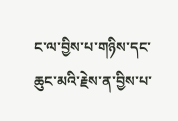ང་ལ་བྱིས་པ་གཉིས་དང་ཆུང་མའི་རྗེས་ན་བྱིས་པ་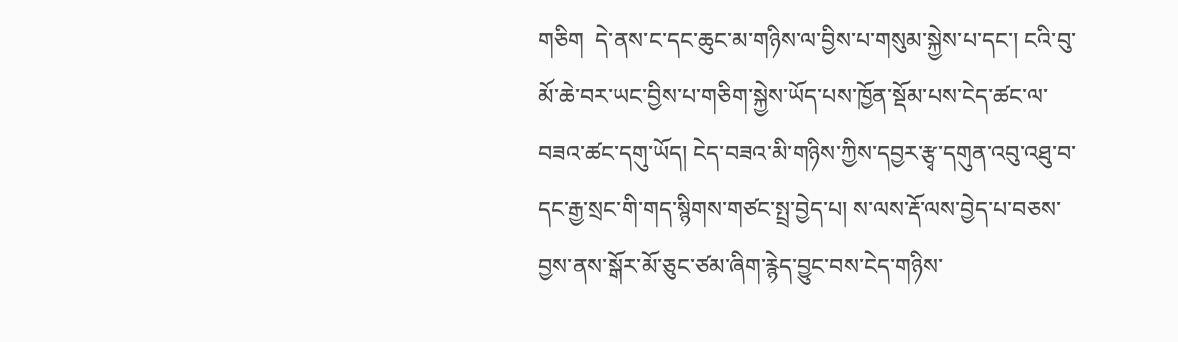གཅིག  དེ་ནས་ང་དང་ཆུང་མ་གཉིས་ལ་བྱིས་པ་གསུམ་སྐྱེས་པ་དང་། ངའི་བུ་མོ་ཆེ་བར་ཡང་བྱིས་པ་གཅིག་སྐྱེས་ཡོད་པས་ཁྱོན་སྡོམ་པས་ངེད་ཚང་ལ་བཟའ་ཚང་དགུ་ཡོད། ངེད་བཟའ་མི་གཉིས་ཀྱིས་དབྱར་རྩྭ་དགུན་འབུ་འཐུ་བ་དང་རྒྱ་སྲང་གི་གད་སྙིགས་གཙང་སྤྲ་བྱེད་པ། ས་ལས་རྡོ་ལས་བྱེད་པ་བཅས་བྱས་ནས་སྒོར་མོ་ཅུང་ཙམ་ཞིག་རྙེད་བྱུང་བས་ངེད་གཉིས་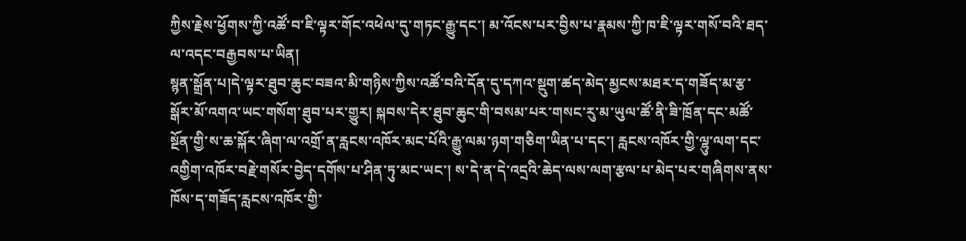ཀྱིས་རྗེས་ཕྱོགས་ཀྱི་འཚོ་བ་ཇི་ལྟར་གོང་འཕེལ་དུ་གཏང་རྒྱུ་དང་། མ་འོངས་པར་བྱིས་པ་རྣམས་ཀྱི་ཁ་ཇི་ལྟར་གསོ་བའི་ཐད་ལ་འདང་བརྒྱབས་པ་ཡིན།
སྙན་སྒྲོན་པ།དེ་ལྟར་ཐུབ་ཆུང་བཟའ་མི་གཉིས་ཀྱིས་འཚོ་བའི་དོན་དུ་དཀའ་སྡུག་ཚད་མེད་མྱངས་མཐར་ད་གཟོད་མ་རྩ་སྒོར་མོ་འགའ་ཡང་གསོག་ཐུབ་པར་གྱུར། སྐབས་དེར་ཐུབ་ཆུང་གི་བསམ་པར་གསང་རུ་མ་ཡུལ་ཚོ་ནི་ཟི་ཁྲོན་དང་མཚོ་སྔོན་གྱི་ས་ཆ་སྐོར་ཞིག་ལ་འགྲོ་ན་རླངས་འཁོར་མང་པོའི་རྒྱུ་ལམ་ཉག་གཅིག་ཡིན་པ་དང་། རླངས་འཁོར་གྱི་ལྷུ་ལག་དང་འགྱིག་འཁོར་བརྗེ་གསོར་བྱེད་དགོས་པ་ཤིན་ཏུ་མང་ཡང་། ས་དེ་ན་དེ་འདྲའི་ཆེད་ལས་ལག་རྩལ་པ་མེད་པར་གཞིགས་ནས་ཁོས་ད་གཟོད་རླངས་འཁོར་གྱི་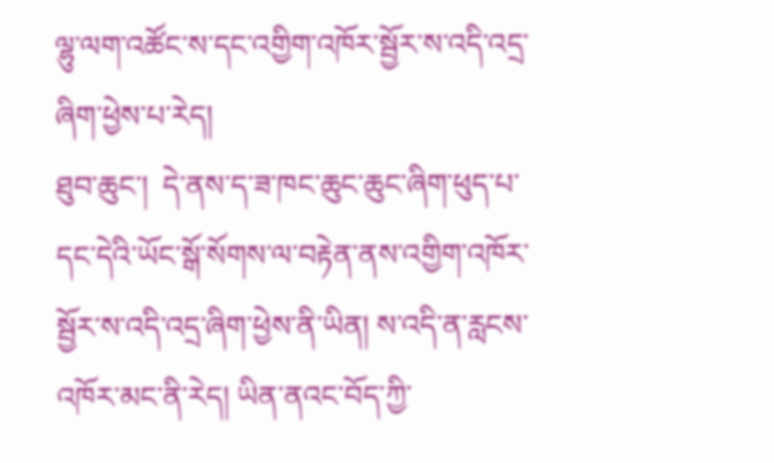ལྷུ་ལག་འཚོང་ས་དང་འགྱིག་འཁོར་སྦྱོར་ས་འདི་འདྲ་ཞིག་ཕྱེས་པ་རེད།
ཐུབ་ཆུང་།  དེ་ནས་ད་ཟ་ཁང་ཆུང་ཆུང་ཞིག་ཕུད་པ་དང་དེའི་ཡོང་སྒོ་སོགས་ལ་བརྟེན་ནས་འགྱིག་འཁོར་སྦྱོར་ས་འདི་འདྲ་ཞིག་ཕྱེས་ནི་ཡིན། ས་འདི་ན་རླངས་འཁོར་མང་ནི་རེད། ཡིན་ནའང་བོད་ཀྱི་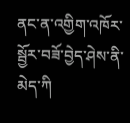ནང་ན་འགྱིག་འཁོར་སྦྱོར་བཟོ་བྱེད་ཤེས་ནི་མེད་ཀི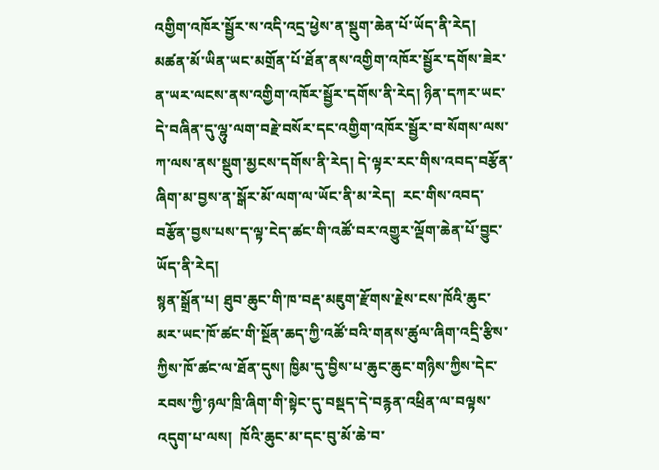འགྱིག་འཁོར་སྦྱོར་ས་འདི་འདྲ་ཕྱེས་ན་སྡུག་ཆེན་པོ་ཡོད་ནི་རེད། མཚན་མོ་ཡིན་ཡང་མགྲོན་པོ་ཐོན་ནས་འགྱིག་འཁོར་སྦྱོར་དགོས་ཟེར་ན་ཡར་ལངས་ནས་འགྱིག་འཁོར་སྦྱོར་དགོས་ནི་རེད། ཉིན་དཀར་ཡང་དེ་བཞིན་དུ་ལྷུ་ལག་བརྗེ་བསོར་དང་འགྱིག་འཁོར་སྦྱོར་བ་སོགས་ལས་ཀ་ལས་ནས་སྡུག་མྱངས་དགོས་ནི་རེད། དེ་ལྟར་རང་གིས་འབད་བརྩོན་ཞིག་མ་བྱས་ན་སྒོར་མོ་ལག་ལ་ཡོང་ནི་མ་རེད།  རང་གིས་འབད་བརྩོན་བྱས་པས་ད་ལྟ་ངེད་ཚང་གི་འཚོ་བར་འགྱུར་ལྡོག་ཆེན་པོ་བྱུང་ཡོད་ནི་རེད།
སྙན་སྒྲོན་པ། ཐུབ་ཆུང་གི་ཁ་བརྡ་མཇུག་རྫོགས་རྗེས་ངས་ཁོའི་ཆུང་མར་ཡང་ཁོ་ཚང་གི་སྔོན་ཆད་ཀྱི་འཚོ་བའི་གནས་ཚུལ་ཞིག་འདྲི་རྩིས་ཀྱིས་ཁོ་ཚང་ལ་ཐོན་དུས། ཁྱིམ་དུ་བྱིས་པ་ཆུང་ཆུང་གཉིས་ཀྱིས་དེང་རབས་ཀྱི་ཉལ་ཁྲི་ཞིག་གི་སྟེང་དུ་བསྡད་དེ་བརྙན་འཕྲིན་ལ་བལྟས་འདུག་པ་ལས།  ཁོའི་ཆུང་མ་དང་བུ་མོ་ཆེ་བ་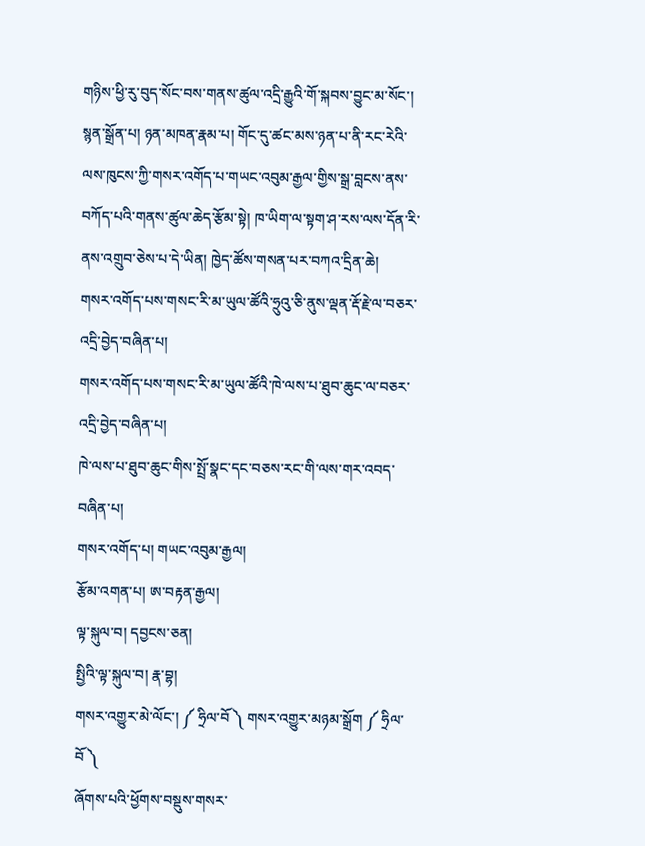གཉིས་ཕྱི་རུ་བུད་སོང་བས་གནས་ཚུལ་འདྲི་རྒྱུའི་གོ་སྐབས་བྱུང་མ་སོང་།
སྙན་སྒྲོན་པ། ཉན་མཁན་རྣམ་པ། གོང་དུ་ཚང་མས་ཉན་པ་ནི་རང་རེའི་ལས་ཁུངས་ཀྱི་གསར་འགོད་པ་གཡང་འབུམ་རྒྱལ་གྱིས་སྒྲ་བླངས་ནས་བཀོད་པའི་གནས་ཚུལ་ཆེད་རྩོམ་སྟེ། ཁ་ཡིག་ལ་སྟག་ཤ་རས་ལས་དོན་རི་ནས་འགྲུབ་ཅེས་པ་དེ་ཡིན། ཁྱེད་ཚོས་གསན་པར་བཀའ་དྲིན་ཆེ།
གསར་འགོད་པས་གསང་རི་མ་ཡུལ་ཚོའི་ཧྲུའུ་ཅི་ནུས་ལྡན་རྡོ་རྗེ་ལ་བཅར་འདྲི་བྱེད་བཞིན་པ།
གསར་འགོད་པས་གསང་རི་མ་ཡུལ་ཚོའི་ཁེ་ལས་པ་ཐུབ་ཆུང་ལ་བཅར་འདྲི་བྱེད་བཞིན་པ།
ཁེ་ལས་པ་ཐུབ་ཆུང་གིས་སྤྲོ་སྣང་དང་བཅས་རང་གི་ལས་གར་འབད་བཞིན་པ།
གསར་འགོད་པ། གཡང་འབུམ་རྒྱལ།
རྩོམ་འགན་པ། ཨ་བརྟན་རྒྱལ།
ལྟ་སྐུལ་བ། དབྱངས་ཅན།
སྤྱིའི་ལྟ་སྐུལ་བ། རྣ་བྷ།
གསར་འགྱུར་མེ་ལོང་། ༼ ཧྲིལ་བོ ༽ གསར་འགྱུར་མཉམ་སྒྲོག ༼ ཧྲིལ་བོ ༽
ཞོགས་པའི་ཕྱོགས་བསྡུས་གསར་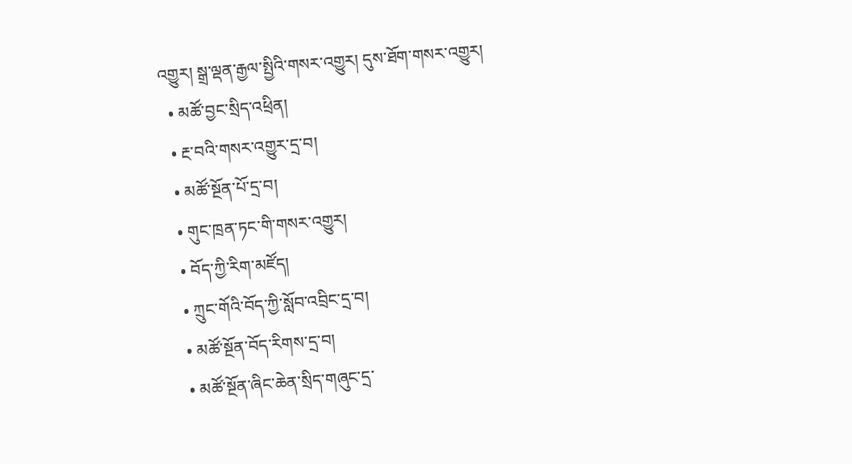འགྱུར། སྒྲ་ལྡན་རྒྱལ་སྤྱིའི་གསར་འགྱུར། དུས་ཐོག་གསར་འགྱུར།
  • མཚོ་བྱང་སྲིད་འཕྲིན།
  • རྔ་བའི་གསར་འགྱུར་དྲ་བ།
  • མཚོ་སྔོན་པོ་དྲ་བ།
  • གུང་ཁྲན་ཏང་གི་གསར་འགྱུར།
  • བོད་ཀྱི་རིག་མཛོད།
  • ཀྲུང་གོའི་བོད་ཀྱི་སློབ་འབྲིང་དྲ་བ།
  • མཚོ་སྔོན་བོད་རིགས་དྲ་བ།
  • མཚོ་སྔོན་ཞིང་ཆེན་སྲིད་གཞུང་དྲ་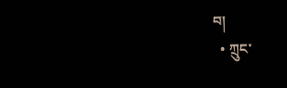བ།
  • ཀྲུང་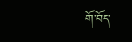གོ་བོད་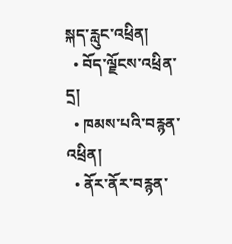སྐད་རླུང་འཕྲིན།
  • བོད་ལྗོངས་འཕྲིན་དྲ།
  • ཁམས་པའི་བརྙན་འཕྲིན།
  • ནོར་ནོར་བརྙན་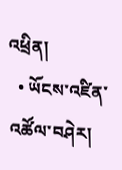འཕྲིན།
  • ཡོངས་འཛིན་འཚོལ་བཤེར།